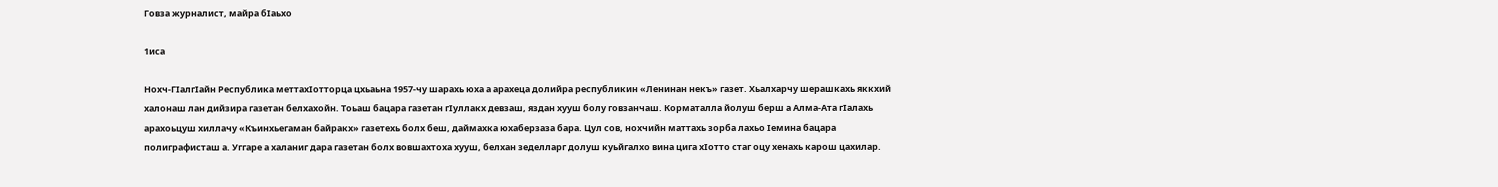Говза журналист, майра бIаьхо

1иса

Нохч-ГIалгIайн Республика меттахIотторца цхьаьна 1957-чу шарахь юха а арахеца долийра республикин «Ленинан некъ» газет. Хьалхарчу шерашкахь яккхий халонаш лан дийзира газетан белхахойн. Тоьаш бацара газетан гIуллакх девзаш, яздан хууш болу говзанчаш. Корматалла йолуш берш а Алма-Ата гIалахь арахоьцуш хиллачу «Къинхьегаман байракх» газетехь болх беш, даймахка юхаберзаза бара. Цул сов, нохчийн маттахь зорба лахьо Iемина бацара полиграфисташ а. Уггаре а халаниг дара газетан болх вовшахтоха хууш, белхан зеделларг долуш куьйгалхо вина цига хIотто стаг оцу хенахь карош цахилар.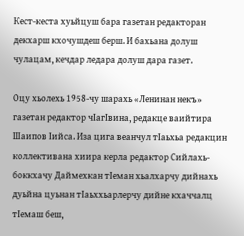Кест-кеста хуьйцуш бара газетан редакторан декхарш кхочушдеш берш. И бахьана долуш  чулацам, кечдар ледара долуш дара газет.

Оцу хьолехь 1958-чу шарахь «Ленинан некъ» газетан редактор чIагIвина, редакце ваийтира Шаипов Iийса. Иза цига веанчул тIаьхьа редакцин коллективана хиира керла редактор Сийлахь-боккхачу Даймехкан тIеман хьалхарчу дийнахь дуьйна цуьнан тIаьххьарлерчу дийне кхаччалц тIемаш беш,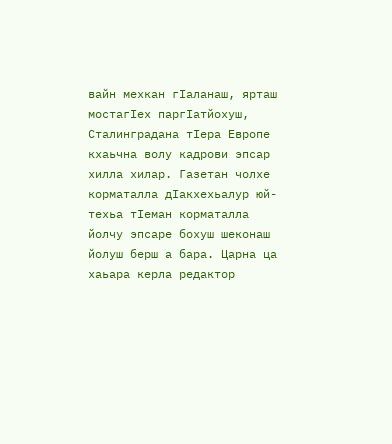вайн мехкан гIаланаш, ярташ мостагIех паргIатйохуш, Сталинградана тIера Европе кхаьчна волу кадрови эпсар хилла хилар. Газетан чолхе корматалла дIакхехьалур юй-техьа тIеман корматалла йолчу эпсаре бохуш шеконаш йолуш берш а бара. Царна ца хаьара керла редактор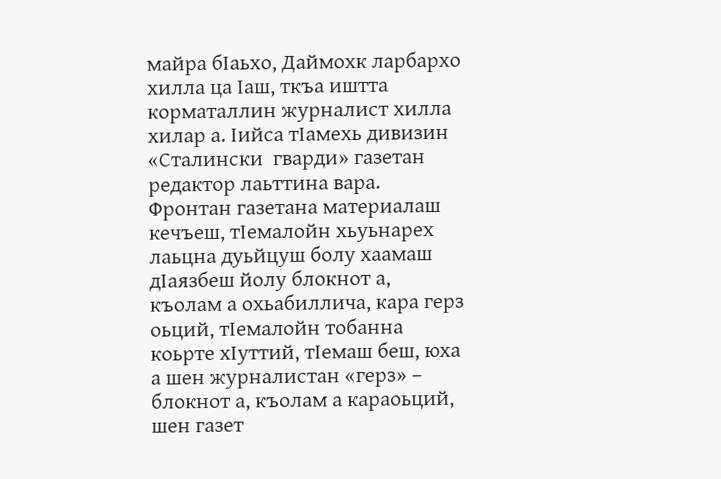майра бIаьхо, Даймохк ларбархо хилла ца Iаш, ткъа иштта корматаллин журналист хилла хилар а. Iийса тIамехь дивизин «Сталински  гварди» газетан редактор лаьттина вара. Фронтан газетана материалаш кечъеш, тIемалойн хьуьнарех лаьцна дуьйцуш болу хаамаш дIаязбеш йолу блокнот а, къолам а охьабиллича, кара герз оьций, тIемалойн тобанна коьрте хIуттий, тIемаш беш, юха а шен журналистан «герз» – блокнот а, къолам а караоьций, шен газет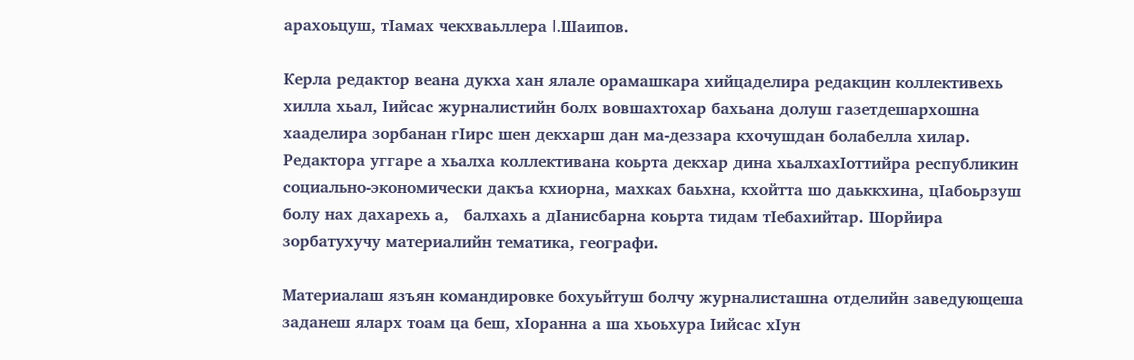арахоьцуш, тIамах чекхваьллера I.Шаипов.

Керла редактор веана дукха хан ялале орамашкара хийцаделира редакцин коллективехь хилла хьал, Iийсас журналистийн болх вовшахтохар бахьана долуш газетдешархошна хааделира зорбанан гIирс шен декхарш дан ма-деззара кхочушдан болабелла хилар. Редактора уггаре а хьалха коллективана коьрта декхар дина хьалхахIоттийра республикин социально-экономически дакъа кхиорна, махках баьхна, кхойтта шо даьккхина, цIабоьрзуш болу нах дахарехь а,   балхахь а дIанисбарна коьрта тидам тIебахийтар. Шорйира зорбатухучу материалийн тематика, географи.

Материалаш язъян командировке бохуьйтуш болчу журналисташна отделийн заведующеша заданеш яларх тоам ца беш, хIоранна а ша хьоьхура Iийсас хIун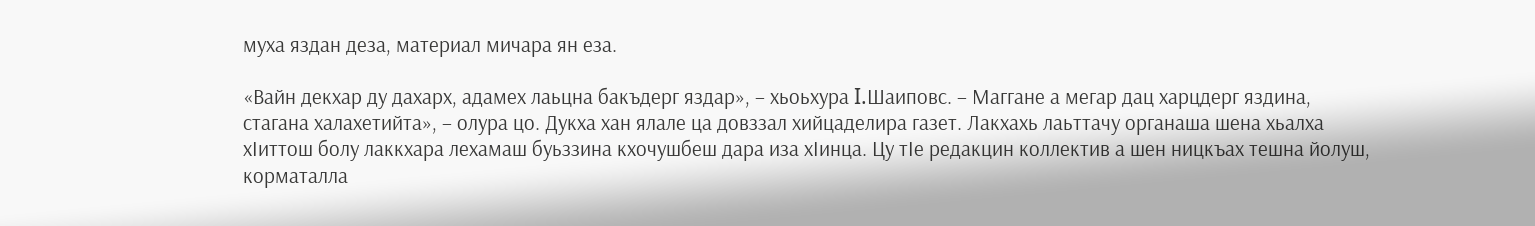муха яздан деза, материал мичара ян еза.

«Вайн декхар ду дахарх, адамех лаьцна бакъдерг яздар», – хьоьхура I.Шаиповс. – Маггане а мегар дац харцдерг яздина, стагана халахетийта», – олура цо. Дукха хан ялале ца довззал хийцаделира газет. Лакхахь лаьттачу органаша шена хьалха хIиттош болу лаккхара лехамаш буьззина кхочушбеш дара иза хIинца. Цу тIе редакцин коллектив а шен ницкъах тешна йолуш, корматалла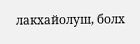лакхайолуш, болх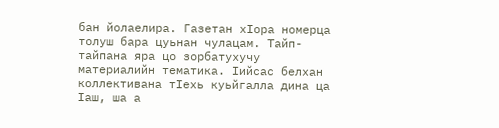бан йолаелира. Газетан хIора номерца толуш бара цуьнан чулацам. Тайп-тайпана яра цо зорбатухучу материалийн тематика. Iийсас белхан коллективана тIехь куьйгалла дина ца Iаш, ша а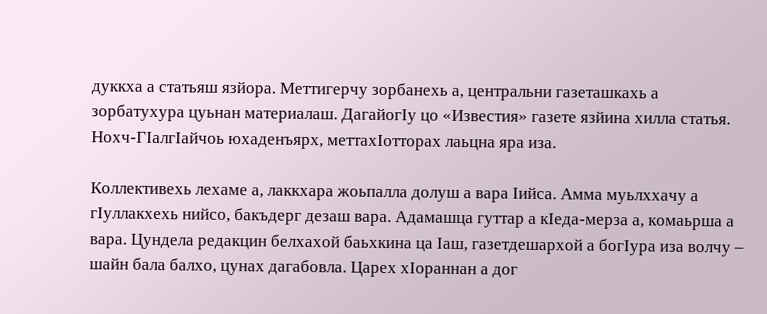дуккха а статьяш язйора. Меттигерчу зорбанехь а, центральни газеташкахь а зорбатухура цуьнан материалаш. ДагайогIу цо «Известия» газете язйина хилла статья. Нохч-ГIалгIайчоь юхаденъярх, меттахIотторах лаьцна яра иза.

Коллективехь лехаме а, лаккхара жоьпалла долуш а вара Iийса. Амма муьлххачу а гIуллакхехь нийсо, бакъдерг дезаш вара. Адамашца гуттар а кIеда-мерза а, комаьрша а вара. Цундела редакцин белхахой баьхкина ца Iаш, газетдешархой а богIура иза волчу – шайн бала балхо, цунах дагабовла. Царех хIораннан а дог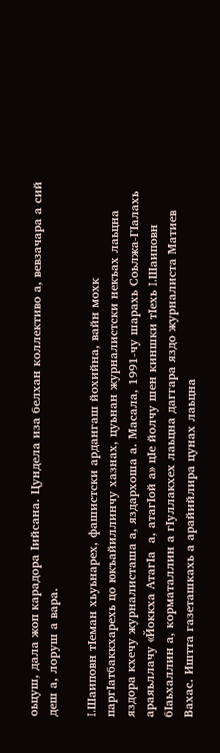оьцуш, дала жоп карадора Iийсана. Цундела иза белхан коллективо а, вевзачара а сий деш а, лоруш а вара.

I.Шаиповн тIеман хьуьнарех, фашистски ардангаш йохийна, вайн мохк паргIатбаккхарехь цо юкъайиллинчу хазнах, цуьнан журналистски некъах лаьцна яздора кхечу журналисташа а, яздархоша а. Масала, 1991-чу шарахь Соьлжа-ГIалахь араяьллачу «Йоккха АтагIа  а, атагIой а» цIе йолчу шен киншки тIехь I.Шаиповн бIаьхаллин а, корматаллин а гIуллакхех лаьцна даггара яздо журналиста Матиев Вахас. Иштта газеташкахь а арайийлира цунах лаьцна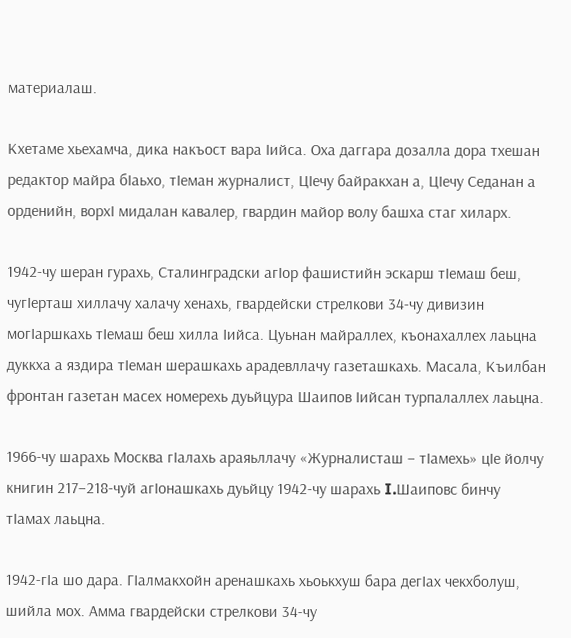материалаш.

Кхетаме хьехамча, дика накъост вара Iийса. Оха даггара дозалла дора тхешан редактор майра бIаьхо, тIеман журналист, ЦIечу байракхан а, ЦIечу Седанан а орденийн, ворхI мидалан кавалер, гвардин майор волу башха стаг хиларх.

1942-чу шеран гурахь, Сталинградски агIор фашистийн эскарш тIемаш беш, чугIерташ хиллачу халачу хенахь, гвардейски стрелкови 34-чу дивизин могIаршкахь тIемаш беш хилла Iийса. Цуьнан майраллех, къонахаллех лаьцна дуккха а яздира тIеман шерашкахь арадевллачу газеташкахь. Масала, Къилбан фронтан газетан масех номерехь дуьйцура Шаипов Iийсан турпалаллех лаьцна.

1966-чу шарахь Москва гIалахь араяьллачу «Журналисташ – тIамехь» цIе йолчу книгин 217–218-чуй агIонашкахь дуьйцу 1942-чу шарахь I.Шаиповс бинчу тIамах лаьцна.

1942-гIа шо дара. ГIалмакхойн аренашкахь хьоькхуш бара дегIах чекхболуш, шийла мох. Амма гвардейски стрелкови 34-чу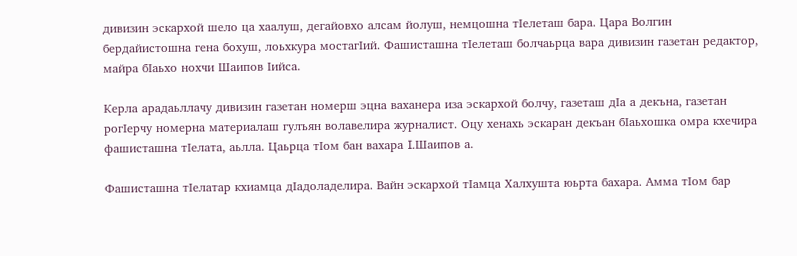дивизин эскархой шело ца хаалуш, дегайовхо алсам йолуш, немцошна тIелеташ бара. Цара Волгин бердайистошна гена бохуш, лоьхкура мостагIий. Фашисташна тIелеташ болчаьрца вара дивизин газетан редактор, майра бIаьхо нохчи Шаипов Iийса.

Керла арадаьллачу дивизин газетан номерш эцна ваханера иза эскархой болчу, газеташ дIа а декъна, газетан рогIерчу номерна материалаш гулъян волавелира журналист. Оцу хенахь эскаран декъан бIаьхошка омра кхечира фашисташна тIелата, аьлла. Цаьрца тIом бан вахара I.Шаипов а.

Фашисташна тIелатар кхиамца дIадоладелира. Вайн эскархой тIамца Халхушта юьрта бахара. Амма тIом бар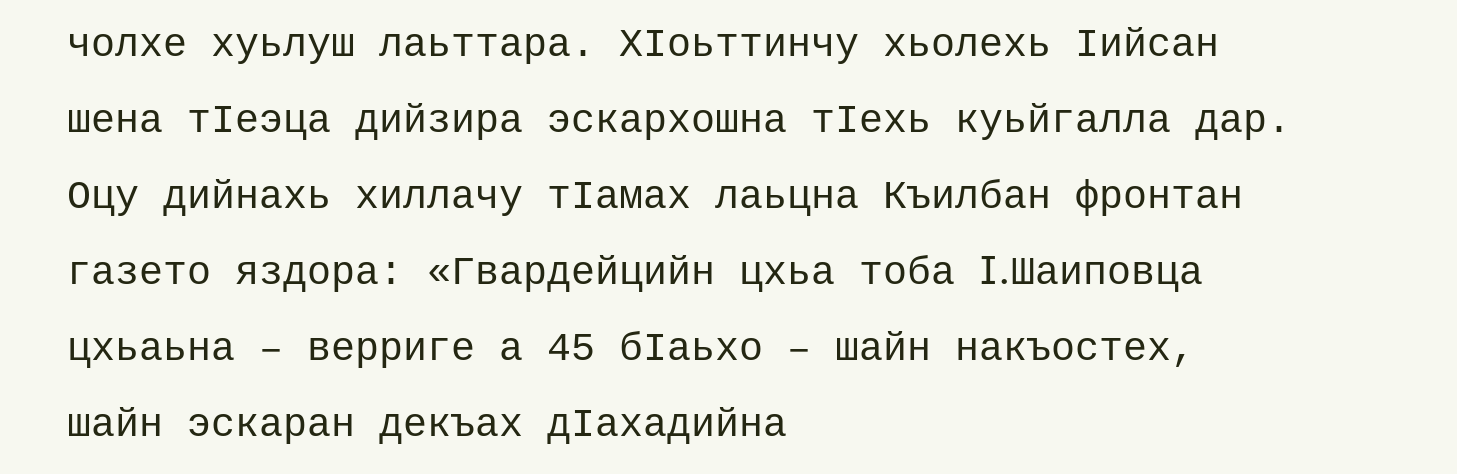чолхе хуьлуш лаьттара. ХIоьттинчу хьолехь Iийсан шена тIеэца дийзира эскархошна тIехь куьйгалла дар. Оцу дийнахь хиллачу тIамах лаьцна Къилбан фронтан газето яздора: «Гвардейцийн цхьа тоба I.Шаиповца цхьаьна – верриге а 45 бIаьхо – шайн накъостех, шайн эскаран декъах дIахадийна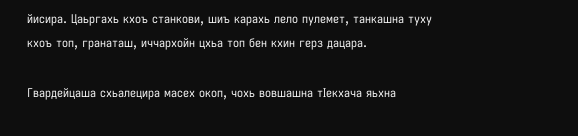йисира. Цаьргахь кхоъ станкови, шиъ карахь лело пулемет, танкашна туху кхоъ топ, гранаташ, иччархойн цхьа топ бен кхин герз дацара.

Гвардейцаша схьалецира масех окоп, чохь вовшашна тIекхача яьхна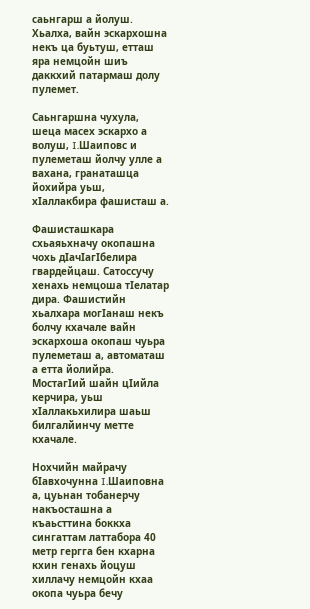саьнгарш а йолуш. Хьалха, вайн эскархошна некъ ца буьтуш, етташ яра немцойн шиъ даккхий патармаш долу пулемет.

Саьнгаршна чухула, шеца масех эскархо а волуш, I.Шаиповс и пулеметаш йолчу улле а вахана, гранаташца йохийра уьш, хIаллакбира фашисташ а.

Фашисташкара схьаяьхначу окопашна чохь дIачIагIбелира гвардейцаш. Сатоссучу хенахь немцоша тIелатар дира. Фашистийн хьалхара могIанаш некъ болчу кхачале вайн эскархоша окопаш чуьра пулеметаш а, автоматаш а етта йолийра. МостагIий шайн цIийла керчира, уьш хIаллакьхилира шаьш билгалйинчу метте кхачале.

Нохчийн майрачу бIавхочунна I.Шаиповна а, цуьнан тобанерчу накъосташна а къаьсттина боккха сингаттам латтабора 40 метр гергга бен кхарна кхин генахь йоцуш хиллачу немцойн кхаа окопа чуьра бечу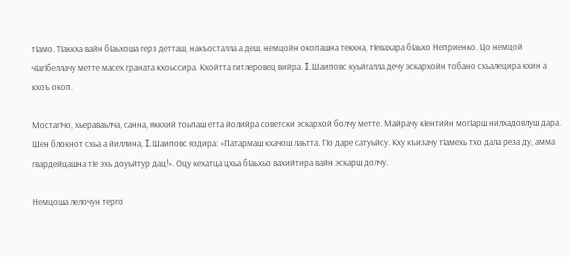тIамо. ТIаккха вайн бIаьхоша герз детташ, накъосталла а деш, немцойн окопашна текхна, тIевахара бIаьхо Неприенко. Цо немцой чIагIбеллачу метте масех граната кхоьссира. Кхойтта гитлеровец вийра. I.Шаиповс куьйгалла дечу эскархойн тобано схьалецира кхин а кхоъ окоп.

МостагIчо, хьераваьлча, санна, яккхий тоьпаш етта йолийра советски эскархой болчу метте. Майрачу кIентийн могIарш нилхадовлуш дара. Шен блокнот схьа а йиллина, I.Шаиповс яздира: «Патармаш кхачош лаьтта. ГIо даре сатуьйсу. Кху къизачу тIамехь тхо дала реза ду, амма гвардейцашна тIе эхь доуьйтур дац!». Оцу кехатца цхьа бIаьхьо вахийтира вайн эскарш долчу.

Немцоша лелочун терго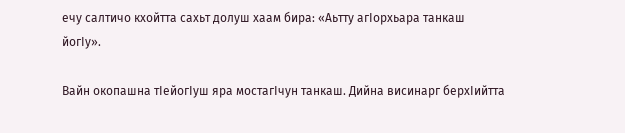ечу салтичо кхойтта сахьт долуш хаам бира: «Аьтту агIорхьара танкаш йогIу».

Вайн окопашна тIейогIуш яра мостагIчун танкаш. Дийна висинарг берхIийтта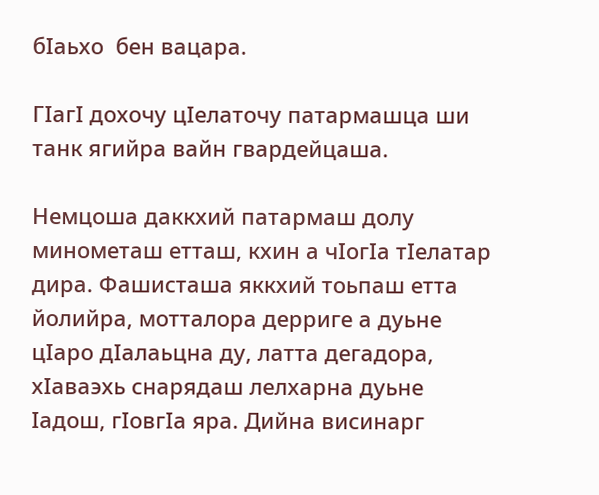бIаьхо  бен вацара.

ГIагI дохочу цIелаточу патармашца ши танк ягийра вайн гвардейцаша.

Немцоша даккхий патармаш долу минометаш етташ, кхин а чIогIа тIелатар дира. Фашисташа яккхий тоьпаш етта  йолийра, мотталора дерриге а дуьне цIаро дIалаьцна ду, латта дегадора, хIаваэхь снарядаш лелхарна дуьне Iадош, гIовгIа яра. Дийна висинарг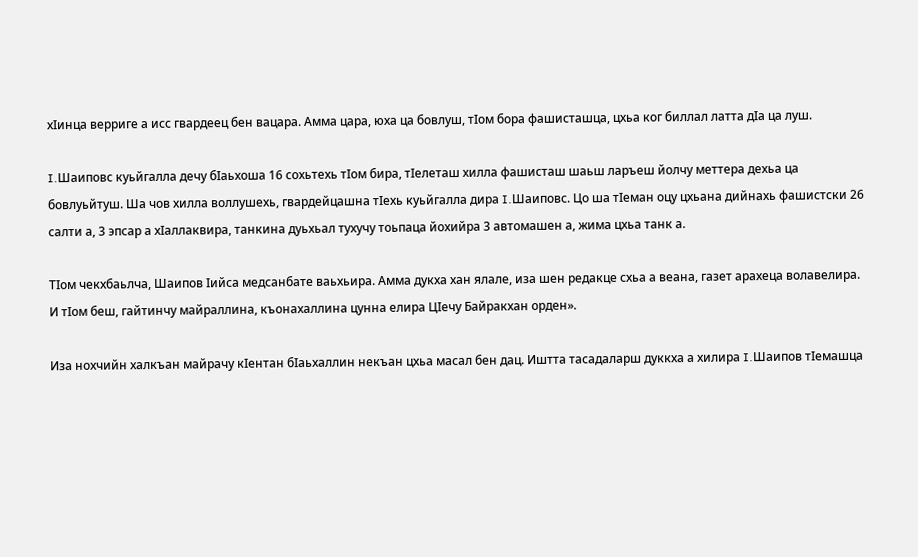хIинца верриге а исс гвардеец бен вацара. Амма цара, юха ца бовлуш, тIом бора фашисташца, цхьа ког биллал латта дIа ца луш.

I.Шаиповс куьйгалла дечу бIаьхоша 16 сохьтехь тIом бира, тIелеташ хилла фашисташ шаьш ларъеш йолчу меттера дехьа ца бовлуьйтуш. Ша чов хилла воллушехь, гвардейцашна тIехь куьйгалла дира I.Шаиповс. Цо ша тIеман оцу цхьана дийнахь фашистски 26 салти а, 3 эпсар а хIаллаквира, танкина дуьхьал тухучу тоьпаца йохийра 3 автомашен а, жима цхьа танк а.

ТIом чекхбаьлча, Шаипов Iийса медсанбате ваьхьира. Амма дукха хан ялале, иза шен редакце схьа а веана, газет арахеца волавелира. И тIом беш, гайтинчу майраллина, къонахаллина цунна елира ЦIечу Байракхан орден».

Иза нохчийн халкъан майрачу кIентан бIаьхаллин некъан цхьа масал бен дац. Иштта тасадаларш дуккха а хилира I.Шаипов тIемашца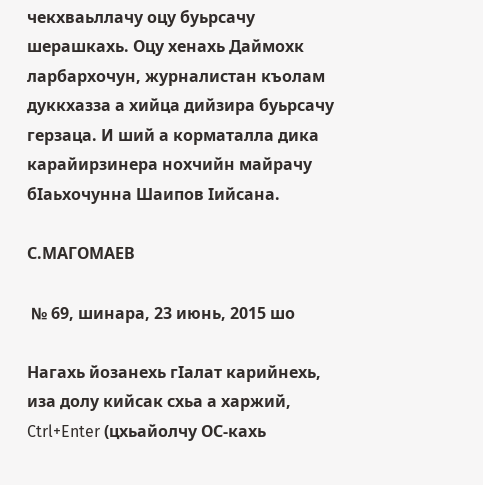чекхваьллачу оцу буьрсачу шерашкахь. Оцу хенахь Даймохк ларбархочун, журналистан къолам дуккхазза а хийца дийзира буьрсачу герзаца. И ший а корматалла дика карайирзинера нохчийн майрачу бIаьхочунна Шаипов Iийсана.

С.МАГОМАЕВ

 № 69, шинара, 23 июнь, 2015 шо

Нагахь йозанехь гIалат карийнехь, иза долу кийсак схьа а харжий, Ctrl+Enter (цхьайолчу ОС-кахь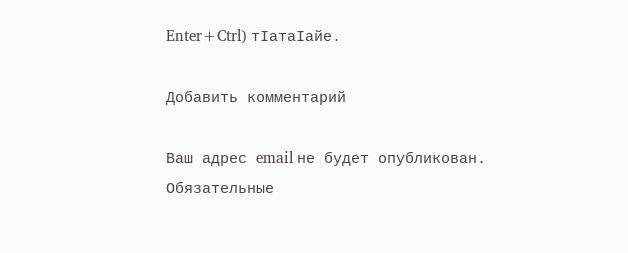Enter+Ctrl) тIатаIайе.

Добавить комментарий

Ваш адрес email не будет опубликован. Обязательные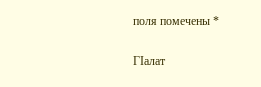поля помечены *

ГIалат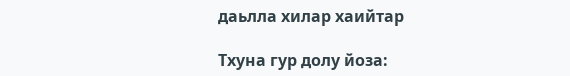даьлла хилар хаийтар

Тхуна гур долу йоза: